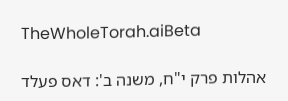TheWholeTorah.aiBeta

אהלות פרק י"ח, משנה ב': דאס פעלד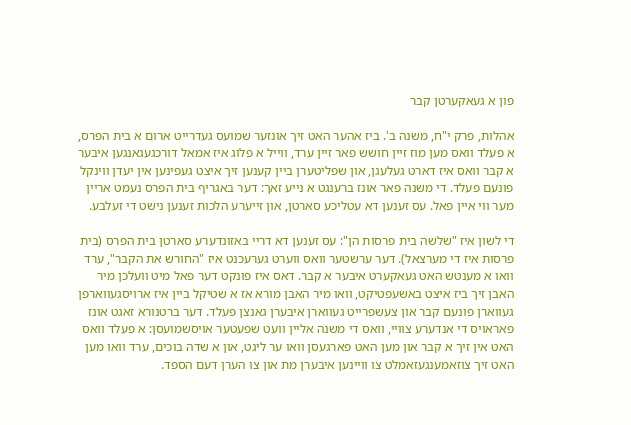פון א געאקערטן קבר

אהלות, פרק י"ח, משנה ב'. ביז אהער האט זיך אונזער שמועס געדרייט ארום א בית הפרס, א פעלד וואס מען מוז זיין חושש פאר זיין ערד, ווייל א פלוג איז אמאל דורכגעגאנגען איבער א קבר וואס איז דארט געלעגן, און שפליטערן ביין קענען זיך איצט געפינען אין יעדן ווינקל פונעם פעלד. די משנה פאר אונז ברענגט א נייע זאך: דער באגריף בית הפרס נעמט אריין מער ווי איין פאל. עס זענען דא עטליכע סארטן, און זייערע הלכות זענען נישט די זעלבע.

די לשון איז "שלשה בית פרסות הן": עס זענען דא דריי באזונדערע סארטן בית הפרס (בית פרסות איז די מערצאל). דער ערשטער וואס ווערט גערעכנט איז "החורש את הקבר", ערד וואו א מענטש האט געאקערט איבער א קבר. דאס איז פונקט דער פאל מיט וועלכן מיר האבן זיך ביז איצט באשעפטיקט, וואו מיר האבן מורא אז א שטיקל ביין איז ארויסגעווארפן געווארן פונעם קבר און צעשפרייט געווארן איבערן גאנצן פעלד. דער ברטנורא זאגט אונז פאראויס די אנדערע צוויי, וואס די משנה אליין וועט שפעטער אויסשמועסן: א פעלד וואס האט אין זיך א קבר און מען האט פארגעסן וואו ער ליגט, און א שדה בוכים, ערד וואו מען האט זיך צוזאמענגעזאמלט צו וויינען איבערן מת און צו הערן דעם הספד.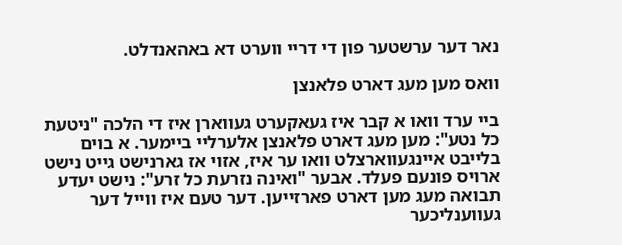נאר דער ערשטער פון די דריי ווערט דא באהאנדלט.

וואס מען מעג דארט פלאנצן

ביי ערד וואו א קבר איז געאקערט געווארן איז די הלכה "ניטעת כל נטע": מען מעג דארט פלאנצן אלערליי ביימער. א בוים בלייבט איינגעווארצלט וואו ער איז, אזוי אז גארנישט גייט נישט ארויס פונעם פעלד. אבער "ואינה נזרעת כל זרע": נישט יעדע תבואה מעג מען דארט פארזייען. דער טעם איז ווייל דער געווענליכער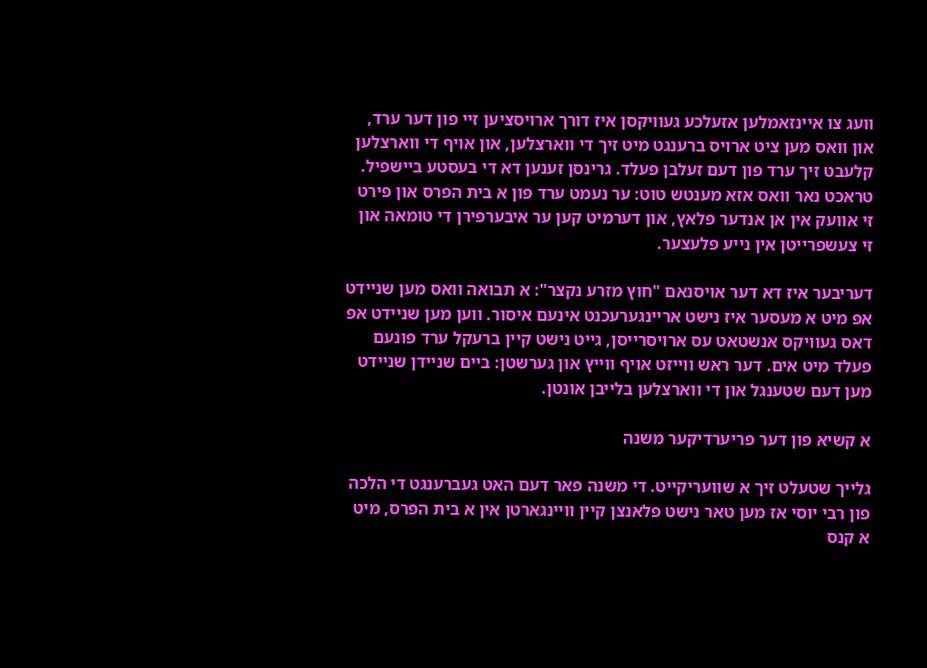וועג צו איינזאמלען אזעלכע געוויקסן איז דורך ארויסציען זיי פון דער ערד, און וואס מען ציט ארויס ברענגט מיט זיך די ווארצלען, און אויף די ווארצלען קלעבט זיך ערד פון דעם זעלבן פעלד. גרינסן זענען דא די בעסטע ביישפיל. טראכט נאר וואס אזא מענטש טוט: ער נעמט ערד פון א בית הפרס און פירט זי אוועק אין אן אנדער פלאץ, און דערמיט קען ער איבערפירן די טומאה און זי צעשפרייטן אין נייע פלעצער.

דעריבער איז דא דער אויסנאם "חוץ מזרע נקצר": א תבואה וואס מען שניידט אפ מיט א מעסער איז נישט אריינגערעכנט אינעם איסור. ווען מען שניידט אפ דאס געוויקס אנשטאט עס ארויסרייסן, גייט נישט קיין ברעקל ערד פונעם פעלד מיט אים. דער ראש ווייזט אויף ווייץ און גערשטן: ביים שניידן שניידט מען דעם שטענגל און די ווארצלען בלייבן אונטן.

א קשיא פון דער פריערדיקער משנה

גלייך שטעלט זיך א שוועריקייט. די משנה פאר דעם האט געברענגט די הלכה פון רבי יוסי אז מען טאר נישט פלאנצן קיין וויינגארטן אין א בית הפרס, מיט א קנס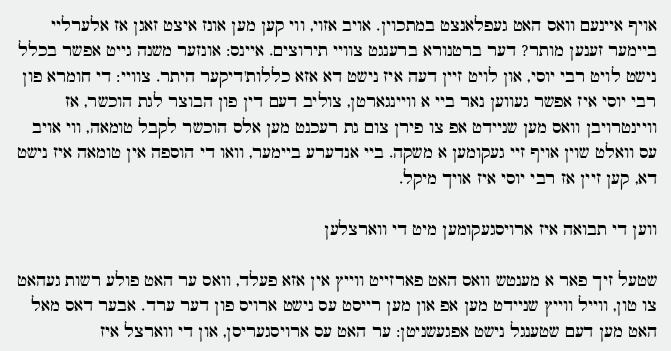אויף איינעם וואס האט געפלאנצט במתכוין. אויב אזוי, ווי קען מען אונז איצט זאגן אז אלערליי ביימער זענען מותר? דער ברטנורא ברענגט צוויי תירוצים. איינס: אונזער משנה גייט אפשר בכלל נישט לויט רבי יוסי, און לויט זיין דעה איז נישט דא אזא כללות'דיקער היתר. צוויי: די חומרא פון רבי יוסי איז אפשר געווען נאר ביי א וויינגארטן, צוליב דעם דין פון הבוצר לגת הוכשר, אז וויינטרויבן וואס מען שניידט אפ צו פירן צום גת רעכנט מען אלס הוכשר לקבל טומאה, ווי אויב עס וואלט שוין אויף זיי געקומען א משקה. ביי אנדערע ביימער, וואו די הוספה אין טומאה איז נישט דא, קען זיין אז רבי יוסי איז אויך מיקל.

ווען די תבואה איז ארויסגעקומען מיט די ווארצלען

שטעל זיך פאר א מענטש וואס האט פארזייט ווייץ אין אזא פעלד, וואס ער האט פולע רשות געהאט צו טון, ווייל ווייץ שניידט מען אפ און מען רייסט עס נישט ארויס פון דער ערד. אבער דאס מאל האט מען דעם שטענגל נישט אפגעשניטן: ער האט עס ארויסגעריסן, און די ווארצל איז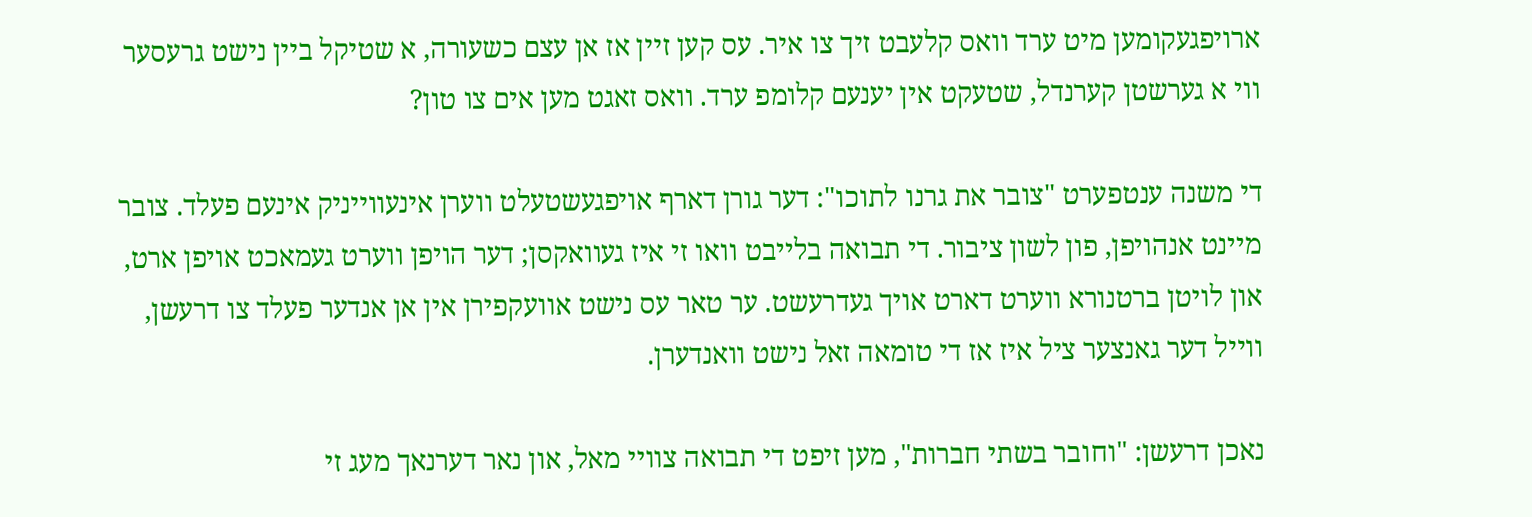ארויפגעקומען מיט ערד וואס קלעבט זיך צו איר. עס קען זיין אז אן עצם כשעורה, א שטיקל ביין נישט גרעסער ווי א גערשטן קערנדל, שטעקט אין יענעם קלומפ ערד. וואס זאגט מען אים צו טון?

די משנה ענטפערט "צובר את גרנו לתוכו": דער גורן דארף אויפגעשטעלט ווערן אינעווייניק אינעם פעלד. צובר מיינט אנהויפן, פון לשון ציבור. די תבואה בלייבט וואו זי איז געוואקסן; דער הויפן ווערט געמאכט אויפן ארט, און לויטן ברטנורא ווערט דארט אויך געדרעשט. ער טאר עס נישט אוועקפירן אין אן אנדער פעלד צו דרעשן, ווייל דער גאנצער ציל איז אז די טומאה זאל נישט וואנדערן.

נאכן דרעשן: "וחובר בשתי חברות", מען זיפט די תבואה צוויי מאל, און נאר דערנאך מעג זי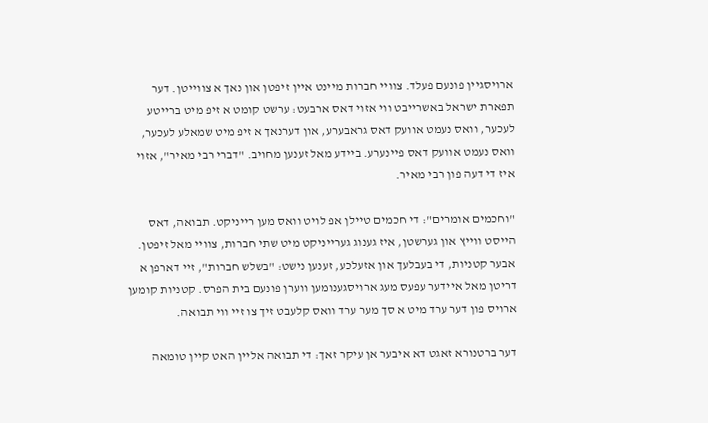ארויסגיין פונעם פעלד. צוויי חברות מיינט איין זיפטן און נאך א צווייטן. דער תפארת ישראל באשרייבט ווי אזוי דאס ארבעט: ערשט קומט א זיפ מיט ברייטע לעכער, וואס נעמט אוועק דאס גראבערע, און דערנאך א זיפ מיט שמאלע לעכער, וואס נעמט אוועק דאס פיינערע. ביידע מאל זענען מחויב. "דברי רבי מאיר", אזוי איז די דעה פון רבי מאיר.

"וחכמים אומרים": די חכמים טיילן אפ לויט וואס מען רייניקט. תבואה, דאס הייסט ווייץ און גערשטן, איז גענוג גערייניקט מיט שתי חברות, צוויי מאל זיפטן. אבער קטניות, די בעבלעך און אזעלכע, זענען נישט: "בשלש חברות", זיי דארפן א דריטן מאל איידער עפעס מעג ארויסגענומען ווערן פונעם בית הפרס. קטניות קומען ארויס פון דער ערד מיט א סך מער ערד וואס קלעבט זיך צו זיי ווי תבואה.

דער ברטנורא זאגט דא איבער אן עיקר זאך: די תבואה אליין האט קיין טומאה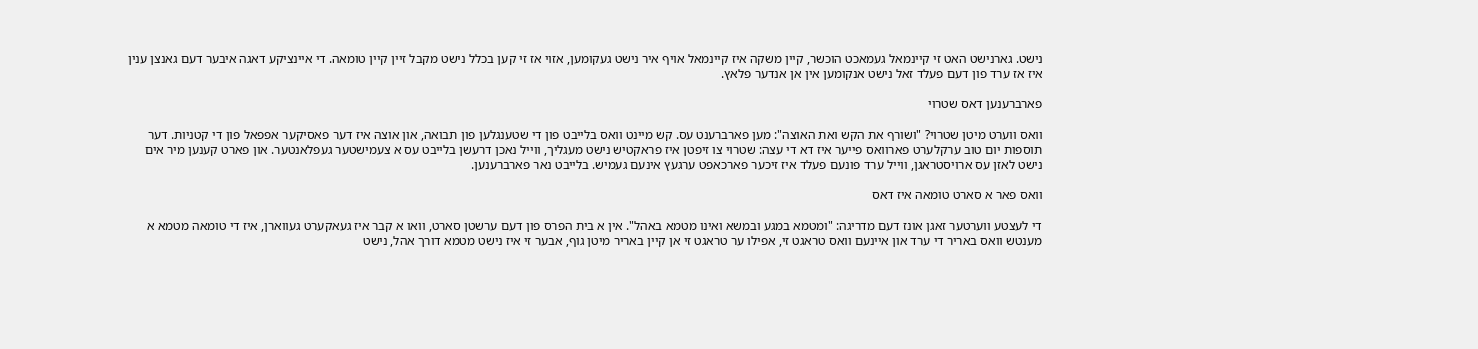נישט. גארנישט האט זי קיינמאל געמאכט הוכשר, קיין משקה איז קיינמאל אויף איר נישט געקומען, אזוי אז זי קען בכלל נישט מקבל זיין קיין טומאה. די איינציקע דאגה איבער דעם גאנצן ענין איז אז ערד פון דעם פעלד זאל נישט אנקומען אין אן אנדער פלאץ.

פארברענען דאס שטרוי

וואס ווערט מיטן שטרוי? "ושורף את הקש ואת האוצה": מען פארברענט עס. קש מיינט וואס בלייבט פון די שטענגלען פון תבואה, און אוצה איז דער פאסיקער אפפאל פון די קטניות. דער תוספות יום טוב ערקלערט פארוואס פייער איז דא די עצה: שטרוי צו זיפטן איז פראקטיש נישט מעגליך, ווייל נאכן דרעשן בלייבט עס א צעמישטער געפלאנטער. און פארט קענען מיר אים נישט לאזן עס ארויסטראגן, ווייל ערד פונעם פעלד איז זיכער פארכאפט ערגעץ אינעם געמיש. בלייבט נאר פארברענען.

וואס פאר א סארט טומאה איז דאס

די לעצטע ווערטער זאגן אונז דעם מדריגה: "ומטמא במגע ובמשא ואינו מטמא באהל". אין א בית הפרס פון דעם ערשטן סארט, וואו א קבר איז געאקערט געווארן, איז די טומאה מטמא א מענטש וואס באריר די ערד און איינעם וואס טראגט זי, אפילו ער טראגט זי אן קיין באריר מיטן גוף, אבער זי איז נישט מטמא דורך אהל, נישט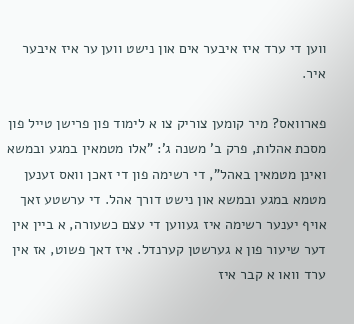ווען די ערד איז איבער אים און נישט ווען ער איז איבער איר.

פארוואס? מיר קומען צוריק צו א לימוד פון פרישן טייל פון מסכת אהלות, פרק ב' משנה ג': "אלו מטמאין במגע ובמשא ואינן מטמאין באהל", די רשימה פון די זאכן וואס זענען מטמא במגע ובמשא און נישט דורך אהל. די ערשטע זאך אויף יענער רשימה איז געווען די עצם כשעורה, א ביין אין דער שיעור פון א גערשטן קערנדל. איז דאך פשוט, אז אין ערד וואו א קבר איז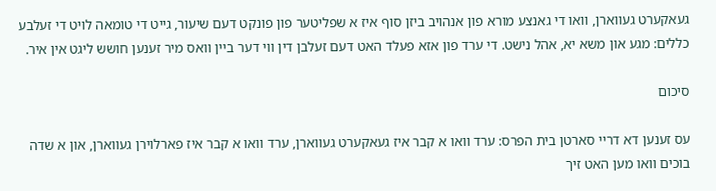געאקערט געווארן, וואו די גאנצע מורא פון אנהויב ביזן סוף איז א שפליטער פון פונקט דעם שיעור, גייט די טומאה לויט די זעלבע כללים: מגע און משא יא, אהל נישט. די ערד פון אזא פעלד האט דעם זעלבן דין ווי דער ביין וואס מיר זענען חושש ליגט אין איר.

סיכום

עס זענען דא דריי סארטן בית הפרס: ערד וואו א קבר איז געאקערט געווארן, ערד וואו א קבר איז פארלוירן געווארן, און א שדה בוכים וואו מען האט זיך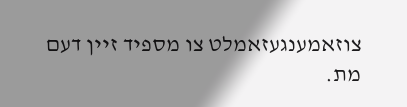צוזאמענגעזאמלט צו מספיד זיין דעם מת.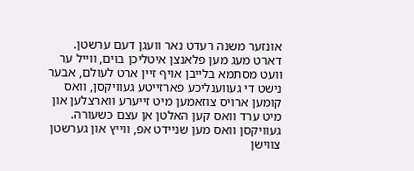אונזער משנה רעדט נאר וועגן דעם ערשטן. דארט מעג מען פלאנצן איטליכן בוים, ווייל ער וועט מסתמא בלייבן אויף זיין ארט לעולם, אבער נישט די געווענליכע פארזייטע געוויקסן, וואס קומען ארויס צוזאמען מיט זייערע ווארצלען און מיט ערד וואס קען האלטן אן עצם כשעורה. געוויקסן וואס מען שניידט אפ, ווייץ און גערשטן צווישן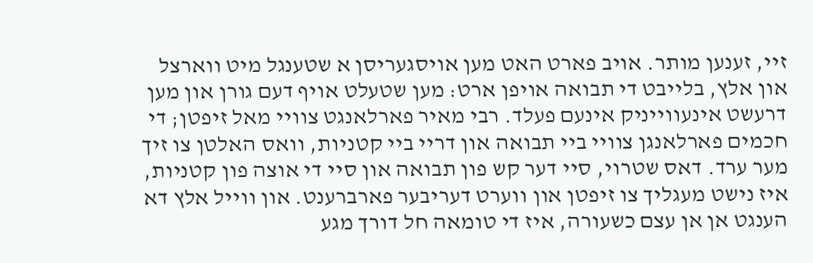זיי, זענען מותר. אויב פארט האט מען אויסגעריסן א שטענגל מיט ווארצל און אלץ, בלייבט די תבואה אויפן ארט: מען שטעלט אויף דעם גורן און מען דרעשט אינעווייניק אינעם פעלד. רבי מאיר פארלאנגט צוויי מאל זיפטן; די חכמים פארלאנגן צוויי ביי תבואה און דריי ביי קטניות, וואס האלטן צו זיך מער ערד. דאס שטרוי, סיי דער קש פון תבואה און סיי די אוצה פון קטניות, איז נישט מעגליך צו זיפטן און ווערט דעריבער פארברענט. און ווייל אלץ דא הענגט אן אן עצם כשעורה, איז די טומאה חל דורך מגע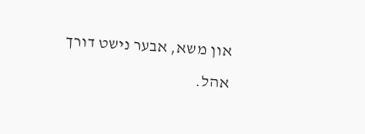און משא, אבער נישט דורך אהל.